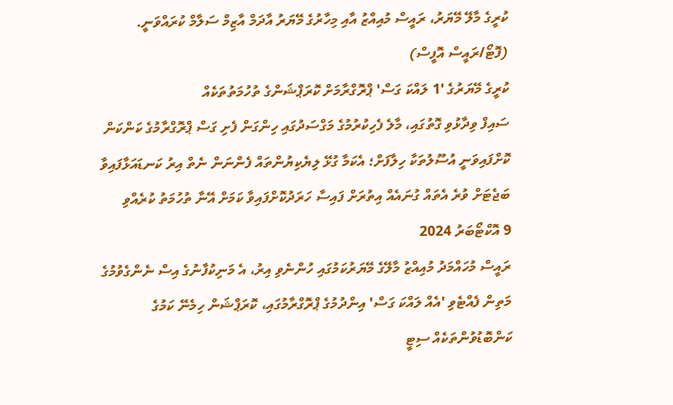ކުރީގެ މާލޭ މޭޔަރު، ރައީސް މުއިއްޒު އާއި މިހާރުގެ މޭޔަރު އާދަމް އާޒިމް ސަލާމް ކުރައްވަނީ. (ފޮޓޯ/ރައީސް އޮފީސް)
ކުރީގެ މޭޔަރުގެ '1 ލައްކަ ގަސް' ޕްރޮގްރާމަށް ކޮރަޕްޝަންގެ ތުހުމަތުތަކެއް
ސައިފް ވިދާޅުވި ގޮތުގައި، މާލެ ފެހިކުރުމުގެ މަގްސަދުގައި ހިންގަން ފެށި ގަސް ޕްރޮގްރާމުގެ ކަންކަން ކޮށްފައިވަނީ އުސޫލުތަކާ ހިލާފަށް؛ އެކަމާ ގުޅޭ ލިޔެކިޔުންތައް ފެންނަން ނެތް އިރު ކަނޑައަޅާފައިވާ ބަޖެޓަށް ވުރެ އެތައް ގުނައެއް އިތުރަށް ފައިސާ ހަރަދުކޮށްފައިވާ ކަމަށް އޭނާ ތުހުމަތު ކުރެއްވި
9 އޮކްޓޯބަރު 2024
ރައީސް މުހައްމަދު މުއިއްޒު މާލޭގެ މޭޔަރުކަމުގައި ހުންނެވި އިރު، އެ މަނިކުފާނުގެ އިސް ނެންގެވުމުގެ މަތިން ފެއްޓެވި 'އެއް ލައްކަ ގަސް' އިންދުމުގެ ޕްރޮގްރާމުގައި، ކޮރަޕްޝަން ހިމެނޭ ކަމުގެ ކަންބޮޑުވުންތަކެއް ސިޓީ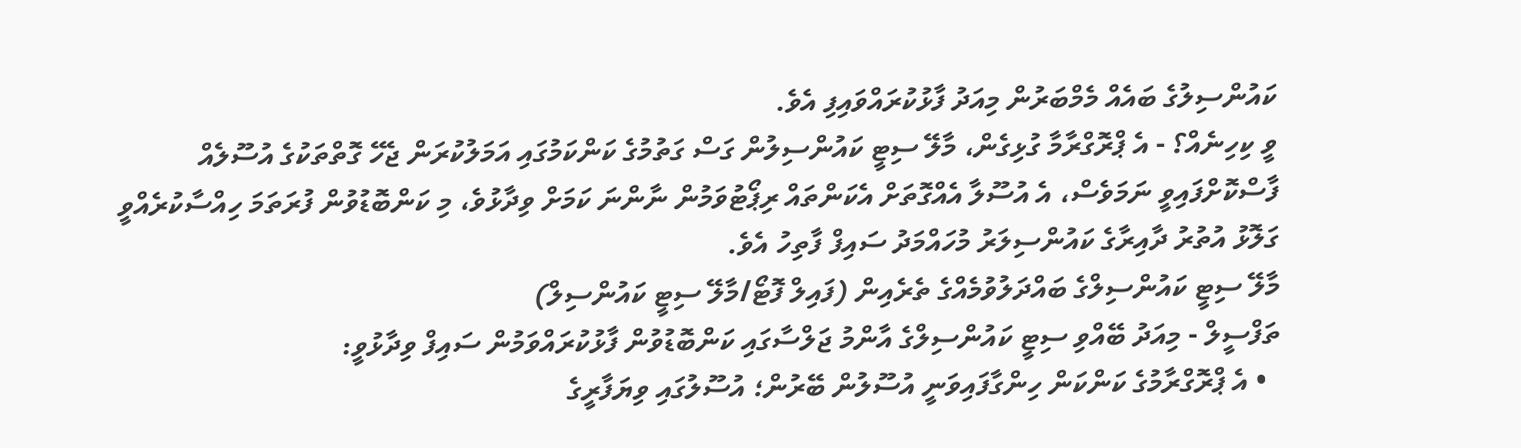ކައުންސިލުގެ ބައެއް މެމްބަރުން މިއަދު ފާޅުކުރައްވައިފި އެވެ.
ވީ ކިހިނެއް؟ - އެ ޕްރޮގްރާމާ ގުޅިގެން، މާލޭ ސިޓީ ކައުންސިލުން ގަސް ގަތުމުގެ ކަންކަމުގައި އަމަލުކުރަން ޖެހޭ ގޮތްތަކުގެ އުސޫލެއް ފާސްކޮށްފައިވީ ނަމަވެސް، އެ އުސޫލާ އެއްގޮތަށް އެކަންތައް ރިޕޯޓުވަމުން ނާންނަ ކަމަށް ވިދާޅުވެ، މި ކަންބޮޑުވުން ފުރަތަމަ ހިއްސާކުރެއްވީ ގަލޮޅު އުތުރު ދާއިރާގެ ކައުންސިލަރު މުހައްމަދު ސައިފް ފާތިހު އެވެ.
މާލޭ ސިޓީ ކައުންސިލްގެ ބައްދަލުވުމެއްގެ ތެރެއިން (ފައިލް ފޮޓޯ/މާލޭ ސިޓީ ކައުންސިލް)
ތަފްސީލް - މިއަދު ބޭއްވި ސިޓީ ކައުންސިލްގެ އާންމު ޖަލްސާގައި ކަންބޮޑުވުން ފާޅުކުރައްވަމުން ސައިފް ވިދާޅުވީ:
  • އެ ޕްރޮގްރާމުގެ ކަންކަން ހިންގާފައިވަނީ އުސޫލުން ބޭރުން؛ އުސޫލުގައި ވިޔަފާރީގެ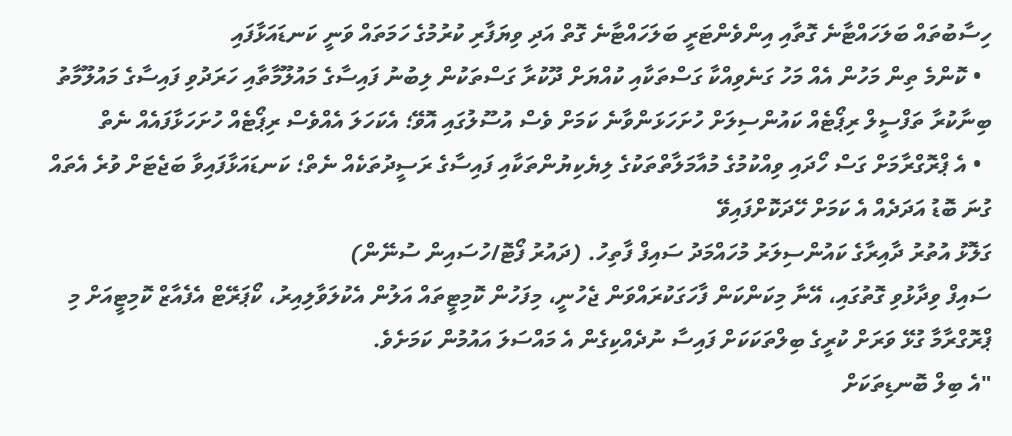ހިސާބުތައް ބަލަހައްޓާނެ ގޮތާއި އިންވެންޓަރީ ބަލަހައްޓާނެ ގޮތް އަދި ވިޔަފާރި ކުރުމުގެ ހަމަތައް ވަނީ ކަނޑައަޅާފައި
  • ކޮންމެ ތިން މަހުން އެއް މަހު ގަނެވިއްކާ ގަސްތަކާއި ކުއްޔަށް ދޫކުރާ ގަސްތަކުން ލިބުނު ފައިސާގެ މައުލޫމާތާއި ހަރަދުވި ފައިސާގެ މައުލޫމާތު ބިނާކުރާ ތަފްސީލް ރިޕޯޓެއް ކައުންސިލަށް ހުށަހަޅަންވާނެ ކަމަށް ވެސް އުސޫލުގައި އޮވޭ؛ އެކަހަލަ އެއްވެސް ރިޕޯޓެއް ހުށަހަޅާފައެއް ނެތް
  • އެ ޕްރޮގްރާމަށް ގަސް ހޯދައި ވިއްކުމުގެ މުއާމަލާތްތަކުގެ ލިޔެކިޔުންތަކާއި ފައިސާގެ ރަސީދުތަކެއް ނެތް؛ ކަނޑައަޅާފައިވާ ބަޖެޓަށް ވުރެ އެތައް ގުނަ ބޮޑު އަދަދެއް އެ ކަމަށް ހޭދަކޮށްފައިވޭ
ގަލޮޅު އުތުރު ދާއިރާގެ ކައުންސިލަރު މުހައްމަދު ސައިފް ފާތިހު. (ދައުރު ފޯޓޮ/ހުސައިން ސުނޭން)
ސައިފް ވިދާޅުވި ގޮތުގައި، އޭނާ މިކަންކަން ފާހަގަކުރައްވަން ޖެހުނީ، މިފަހުން ކޮމިޓީތައް އަލުން އެކުލަވާލިއިރު، ކޯޕަރޭޓް އެފެއާޒް ކޮމިޓީއަށް މި ޕްރޮގްރާމާ ގުޅޭ ވަރަށް ކުރީގެ ބިލްތަކަކަށް ފައިސާ ނުދެއްކިގެން އެ މައްސަލަ އައުމުން ކަމަށެވެ.
"އެ ބިލް ބޮނޑިތަކަށް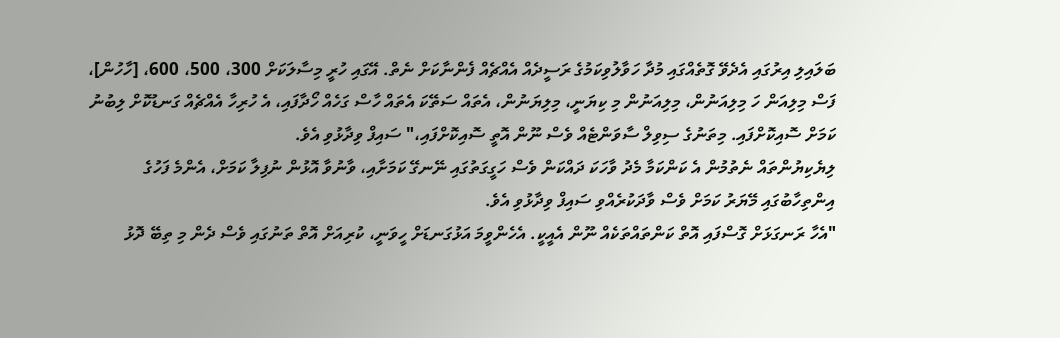ބަލައިލި އިރުގައި އެދެވޭ ގޮތެއްގައި މުދާ ހަވާލުވިކަމުގެ ރަސީދެއް އެއްޗެއް ފެންނާކަށް ނެތް. އޭގައި ހުރީ މިސާލަކަށް 300، 500، 600، [ހާހުން]، ފަސް މިލިއަން ހަ މިލިއަނުން، މިލިއަނުން މި ކިޔަނީ، މިލިޔަނުން، އެތައް ސަތޭކަ އެތައް ހާސް ގަހެއް ހޯދާފައި، އެ ހުރިހާ އެއްޗެއް ގަނޑުކޮށް ލިބުނު ކަމަށް ސޮއިކޮށްފައި. މިތަނުގެ ސިވިލް ސާވަންޓެއް ވެސް ނޫން އޮތީ ސޮއިކޮށްފައި،" ސައިފް ވިދާޅުވި އެވެ.
ލިޔެކިޔުންތައް ނެތުމުން އެ ކަންކަމާ މެދު ވާހަކަ ދައްކަން ވެސް ހަގީގަތުގައި ނޭނގޭ ކަމަށާއި، ވާނުވާ އޮޅުން ނުފިލާ ކަމަށް، އެންމެ ފަހުގެ އިންތިހާބުގައި މޭޔަރު ކަމަށް ވެސް ވާދަކުރެއްވި ސައިފް ވިދާޅުވި އެވެ.
"އެހާ ރަނގަޅަށް ގޮސްފައި އޮތް ކަންތައްތަކެއް ނޫން އެއީކީ. އެހެންވީމަ އަޅުގަނޑަށް ހީވަނީ، ކުރިއަށް އޮތް ތަނުގައި ވެސް ދެން މި ތިބޭ ދޮޅު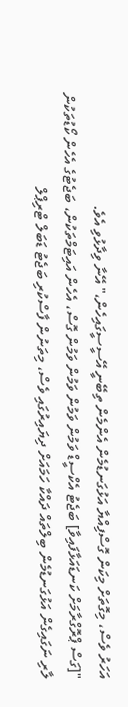އަހަރު ވެސް، މިގޮތަށް މިކަން ގޮސްފިއްޔާ އަޅުގަނޑުމެން އެންމެން ތިބޭނީ އޭސީސީގައިހެން،" އޭނާ ވިދާޅުވި އެވެ.
"[ގަސް ޕްރޮގްރާމަށް ކަނޑައަޅާފައިވާ] ބަޖެޓު އެކްސީޑް ވަމުން ވަމުން ވަމުން ވަމުން ގޮސް، އެހެން އައިޓަމްތަކުން، ބަޖެޓުގެ އެހެން ކޯޑުތަކުން ލާރި ނަގައިގެން އަޅުގަނޑުމެން ބިލްތައް ދައްކާ ހަމައަށް ދިޔައިރުގައި ވެސް، މިތަނުން ފާސްކުރި ބަޖެޓު ޑަބަލް ޓްރިޕްލް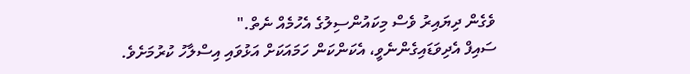ވެގެން ދިޔައިރު ވެސް މިކައުންސިލުގެ އެހުމެއް ނެތް."
ސައިފް އެދިވަޑައިގެންނެވީ، އެކަންކަން ހަމައަކަށް އަޅުވައި އިސްލާހު ކުރުމަށެވެ.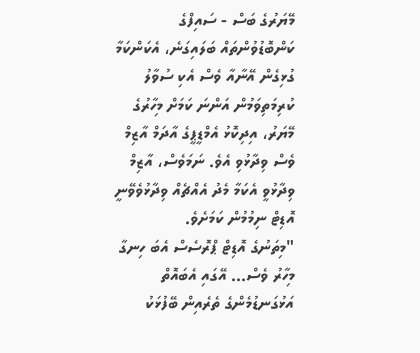މޭޔަރުގެ ބަސް - ސައިފްގެ ކަންބޮޑުވުންތައް ބަލައިގަނެ، އެކަންކަމާ ގުޅިގެން އޭނާއާ ވެސް އެކި ސުވާލު ކުރިމަތިވަމުން އަންނަ ކަމަށް މިހާރުގެ މޭޔަރު، އިދިކޮޅު އެމްޑީޕީގެ އާދަމް އާޒިމް ވެސް ވިދާޅުވި އެވެ. ނަމަވެސް، އާޒިމް ވިދާޅުވީ އެކަމާ މެދު އެއްޗެއް ވިދާޅުވެވޭނީ އޮޑިޓް ނިމުމުން ކަމަށެވެ.
"މިތަނުގެ އޮޑިޓް ޕްރޮސެސް އެބަ ހިނގާ މިހާރު ވެސް... އޭގައި އެބައޮތް އަޅުގަނޑުމެންގެ ތެރެއިން ބޭފުޅަކު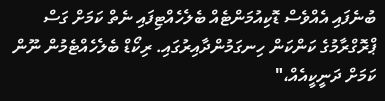ބުނެފައި އެއްވެސް ޑޮކިއުމަންޓެއް ބެލެހެއްޓިފައި ނެތް ކަމަށް ގަސް ޕްރޮގްރާމުގެ ކަންކަން ހިނގަމުންދާއިރުގައި. ރިކޯޑް ބެލެހެއްޓެމުން ނޫން ކަމަށް ދަނީކީއެއް،"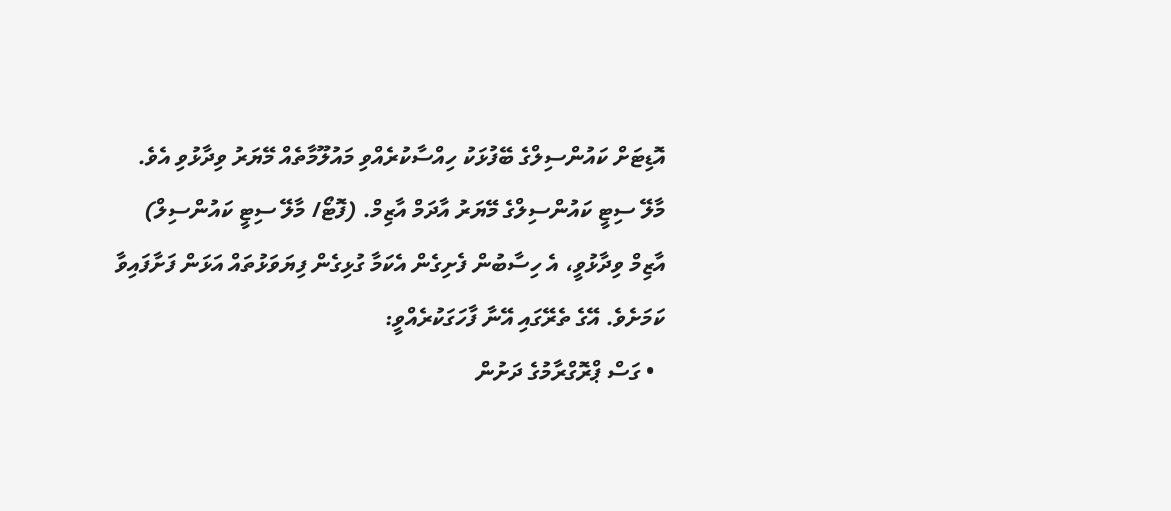އޮޑިޓަށް ކައުންސިލްގެ ބޭފުޅަކު ހިއްސާކުރެއްވި މައުލޫމާތެއް މޭޔަރު ވިދާޅުވި އެވެ.
މާލޭ ސިޓީ ކައުންސިލްގެ މޭޔަރު އާދަމް އާޒިމް. (ފޮޓޯ/ މާލޭ ސިޓީ ކައުންސިލް)
އާޒިމް ވިދާޅުވީ، އެ ހިސާބުން ފެށިގެން އެކަމާ ގުޅިގެން ފިޔަވަޅުތައް އަޅަން ފަށާފައިވާ ކަމަށެވެ. އޭގެ ތެރޭގައި އޭނާ ފާހަގަކުރެއްވީ:
  • ގަސް ޕްރޮގްރާމުގެ ދަށުން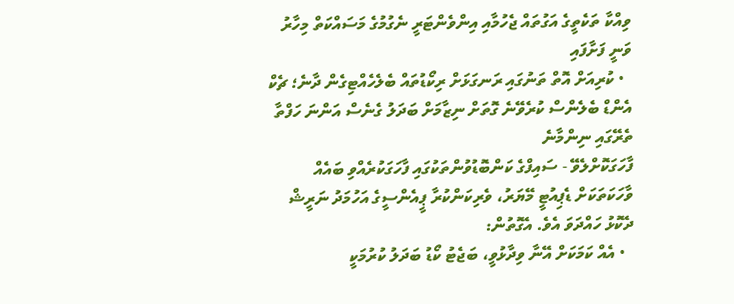ވިއްކާ ތަކެތީގެ އަގުތައް ޖެހުމާއި އިންވެންޓަރީ ނެގުމުގެ މަސައްކަތް މިހާރު ވަނީ ފަށާފައި
  • ކުރިއަށް އޮތް ތަނުގައި ރަނގަޅަށް ރިކޯޑުތައް ބެލެހެއްޓިގެން ދާނެ؛ ޗެކް އެންޑް ބެލެންސް ކުރެވޭނެ ގޮތަށް ނިޒާމަށް ބަދަލު ގެނެސް އަންނަ ހަފްތާ ތެރޭގައި ނިންމާނެ
ފާހަގަކޮށްލެވޭ - ސައިފްގެ ކަންބޮޑުވުންތަކުގައި ފާހަގަކުރެއްވި ބައެއް ވާހަކަތަކަށް ޑެޕިއުޓީ މޭޔަރު، ވެރިކަންކުރާ ޕީއެންސީގެ އަހުމަދު ނަރީޝް ދެކޮޅު ހައްދަވަ އެވެ. އެގޮތުން:
  • އެއް ކަމަކަށް އޭނާ ވިދާޅުވީ، ބަޖެޓު ކޯޑު ބަދަލު ކުރުމަކީ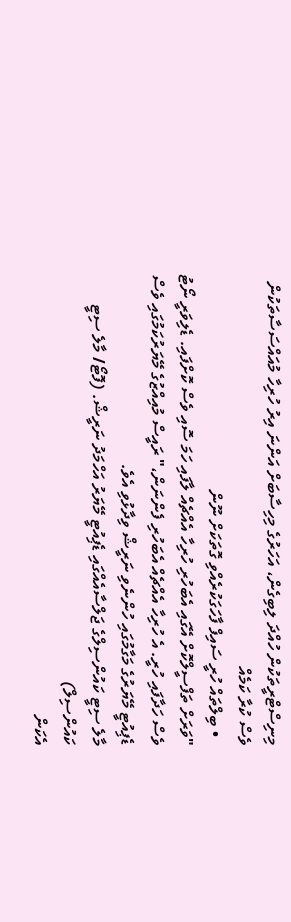މިނިސްޓްރީތަކުން ހުއްދަ ލިބިގެން، އަހަރުގެ މިހިސާބަށް އަންނަ އިރު ހުރިހާ މުއައްސަސާތަކުން ވެސް ކުރާ ކަމެއް
  • ބިލްތައް ހުރީ ސައިފް ފާހަގަކުރެއްވި ގޮތަކަށް ނޫން
"ވަރަށް ތަފްސީލްކޮށް އޭގައި އެބަހުރި ހުރިހާ އެއްޗެއް ލާފައި ހަމަ ސޮއި ވެސް ކޮށްފައި. ޑެލިވަރީ ނޯޓު ވެސް ހަދާފައި ހުރީ. އެ ހުރިހާ އެއްޗެއް އެބަހުރި ފެންނަން،" ރައީސް މުއިއްޒުގެ މޭޔަރުކަމުގައި ވެސް ޑެޕިއުޓީ މޭޔަރުގެ މަގާމުގައި ހުންނެވި ނަރީޝް ވިދާޅުވި އެވެ.
މާލެ ސިޓީ ކައުންސިލްގެ ޖަލްސާއެއްގައި ޑެޕިއުޓީ މޭޔަރު އަހްމަދު ނަރީޝް. (ފޮޓޯ/ މާލެ ސިޓީ ކައުންސިލް)
އެކަން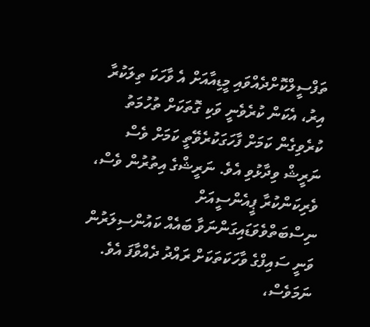ތަފްސީލްކޮށްދެއްވައި މީޑިއާއަށް އެ ވާހަކަ ތިލަކުރާ އިރު، އެކަން ކުރެވެނީ ވަކި ގޮތަކަށް ތުހުމަތު ކުރެވިގެން ކަމަށް ފާހަގަކުރެވޭތީ ކަމަށް ވެސް ނަރީޝް ވިދާޅުވި އެވެ. ނަރީޝްގެ އިތުރުން ވެސް، ވެރިކަންކުރާ ޕީއެންސީއަށް ނިސްބަތްވެވަޑައިގަންނަވާ ބައެއް ކައުންސިލަރުން ވަނީ ސައިފްގެ ވާހަކަތަކަށް ރައްދު ދެއްވާފަ އެވެ.
ނަމަވެސް،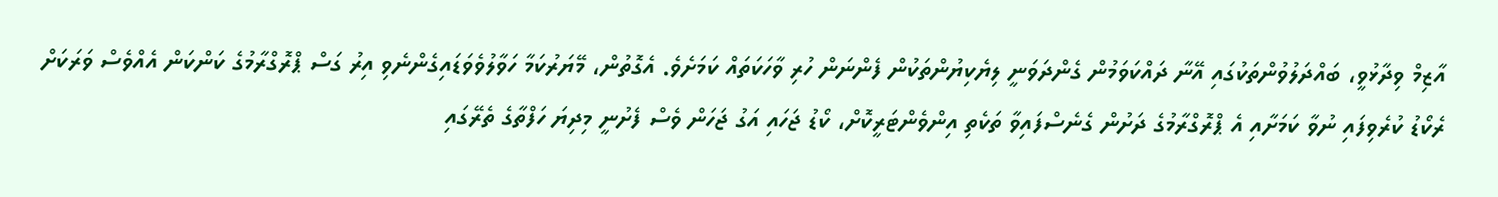އާޒިމް ވިދާޅުވީ، ބައްދަލުވުންތަކުގައި އޭނާ ދައްކަވަމުން ގެންދަވަނީ ލިޔެކިޔުންތަކުން ފެންނަން ހުރި ވާހަކަތައް ކަމަށެވެ. އެގޮތުން، މޭޔަރުކަމާ ހަވާލުވެވަޑައިގެންނެވި އިރު ގަސް ޕްރޮގްރާމުގެ ކަންކަން އެއްވެސް ވަރަކަށް ރެކޯޑު ކުރެވިފައި ނުވާ ކަމަށާއި އެ ޕްރޮގްރާމުގެ ދަށުން ގެނެސްފައިވާ ތަކެތި އިންވެންޓަރީކޮށް، ކޯޑު ޖަހައި އަގު ޖަހަން ވެސް ފެށުނީ މިދިޔަ ހަފްތާގެ ތެރޭގައި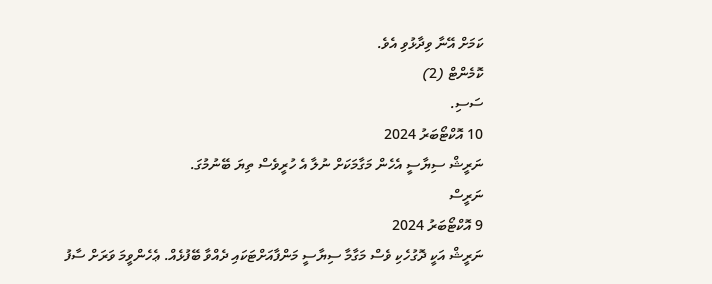ކަމަށް އޭނާ ވިދާޅުވި އެވެ.
ކޮމެންޓް (2)
ސަސި.
10 އޮކްޓޯބަރު 2024
ނަރީޝް ސިޔާސީ އެހެން މަގާމަކަށް ނުލާ އެ ހުރީވެސް ތިޔަ ބޭނުމުގަ.
ނަރީސް
9 އޮކްޓޯބަރު 2024
ނަރީޝް އަކީ ދޮގުހެކި ވެސް މަގާމާ ސިޔާސީ މަންފާއަށްޓަކައި ދެއްވާ ބޭފުޅެއް. ޢެހެންވީމަ ވަރަށް ސާފު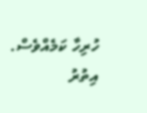ހުރިހާ ކަމެއްވެސް.
އިތުރު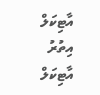އާޓިކަލް
އިތުރު އާޓިކަލް